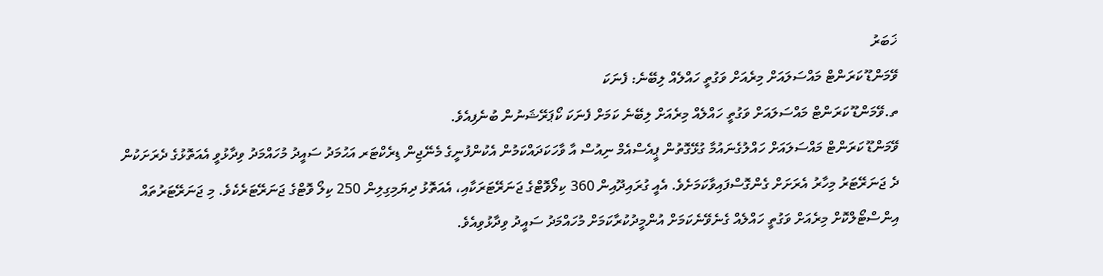ޚަބަރު
ވޭމަންޑޫ ކަރަންޓް މައްސަލައަށް މިރެއަށް ވަގުތީ ހައްލެއް ލިބޭނެ: ފެނަކަ
ތ.ވޭމަންޑޫ ކަރަންޓް މައްސަލައަށް ވަގުތީ ހައްލެއް މިރެއަށް ލިބޭނެ ކަމަށް ފެނަކަ ކޯޕަރޭޝަނުން ބުނެފިއެވެ.
ވޭމަންޑޫ ކަރަންޓް މައްސަލައަށް ހައްލުގެނައުމާ ގުޅޭގޮތުން ޕީއެސްއެމް ނިއުސް އާ ވާހަކަދައްކަމުން އެކުންފުނީގެ މެނޭޖިން ޑިރެކްޓަރ އަޙުމަދު ސައީދު މުހައްމަދު ވިދާޅުވީ އެއަތޮޅުގެ ދެރަށަކުން ދެ ޖަނަރޭޓަރު މިހާރު އެރަށަށް ގެންގޮސްފައިވާކަމަށެވެ. އެއީ ގުރައިދޫއިން 360 ކިލޯވޮޓްގެ ޖަނަރޭޓަރަކާއި، އެއަތޮޅު ދިޔަމިގިލިން 250 ކިލޯ ވޮޓްގެ ޖަނަރޭޓަރެކެވެ. މި ޖަނަރޭޓަރުތައް އިންސްޓޯލްކޮށް މިރެއަށް ވަގުތީ ހައްލެއް ގެނެވޭނެކަމަށް އުންމީދުކުރާކަމަށް މުހައްމަދު ސައީދު ވިދާޅުވިއެވެ.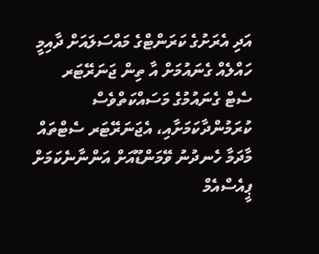އަދި އެރަށުގެ ކަރަންޓްގެ މައްސަލައަށް ދާއިމީ ހައްލެއް ގެނައުމަށް އާ ތިން ޖަނަރޭޓަރ ސެޓް ގެނައުމުގެ މަސައްކަތްވެސް ކުރަމުންދާކަމަށާއި، އެޖަނަރޭޓަރ ސެޓްތައް މާދަމާ ހެނދުނު ވޭމަންޑޫއަށް އަންނާނެކަމަށް ޕީއެސްއެމް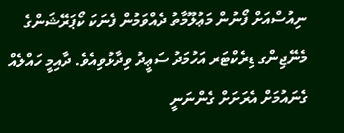ނިއުސްއަށް ފޯނުން މަޢުލޫމާތު ދެއްވަމުން ފެނަކަ ކޯޕަރޭޝަންގެ މެނޭޖިންގ ޑިރެކްޓަރ އަހުމަދު ސަޢީދު ވިދާޅުވިއެވެ. ދާއިމީ ހައްލެއް ގެނައުމަށް އެރަށަށް ގެންނަނީ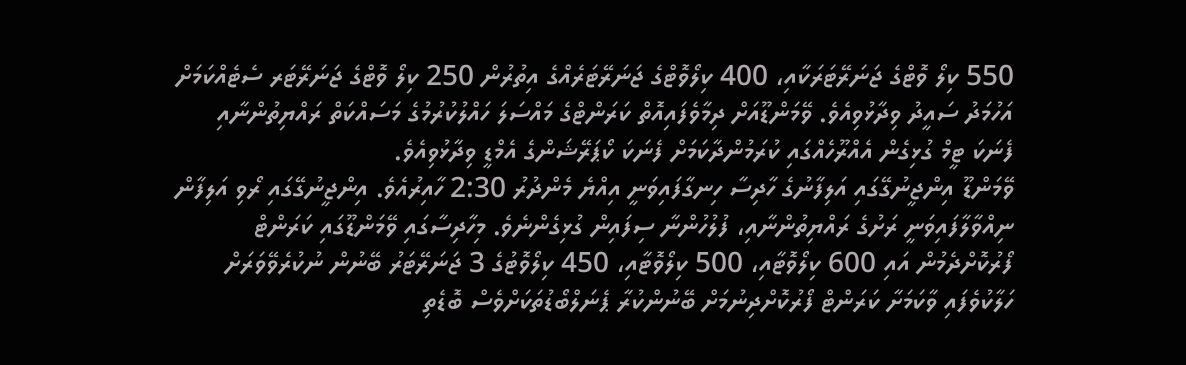550 ކިލޯ ވޮޓްގެ ޖަނަރޭޓަރަކާއި، 400 ކިލޯވޮޓްގެ ޖަނަރޭޓަރެއްގެ އިތުރުން 250 ކިލޯ ވޮޓްގެ ޖަނަރޭޓަރ ސެޓެއްކަމަށް އަހުމަދު ސައީދު ވިދާޅުވިއެވެ. ވޭމަންޑޫއަށް ދިމާވެފައިއޮތް ކަރަންޓްގެ މައްސަލަ ހައްލުކުރުމުގެ މަސައްކަތް ރައްޔިތުންނާއި ފެނަކަ ޓީމް ގުޅިގެން އެއްރޫހެއްގައި ކުރަމުންދާކަމަށް ފެނަކަ ކޯޕަރޭޝަންގެ އެމްޑީ ވިދާޅުވިއެވެ.
ވޭމަންޑޫ އިންޖީނުގޭގައި އަލިފާނުގެ ހާދިސާ ހިނގާފައިވަނީ އިއްޔެ މެންދުރު 2:30 ހާއިރުއެވެ. އިންޖީނުގޭގައި ރޯވި އަލިފާން ނިއްވާލާފައިވަނީ ރަށުގެ ރައްޔިތުންނާއި، ފުލުހުންނާ ސިފައިން ގުޅިގެންނެވެ. މިހާދިސާގައި ވޭމަންޑޫގައި ކަރަންޓް ފޯރުކޮށްދެމުން އައި 600 ކިލޯވޮޓާއި، 500 ކިލޯވޮޓާއި، 450 ކިލޯވޮޓުގެ 3 ޖަނަރޭޓަރު ބޭނުން ނުކުރެވޭވަރަށް ހަލާކުވެފައި ވާކަމަށާ ކަރަންޓް ފޯރުކޮށްދިނުމަށް ބޭނުންކުރާ ޕެނަލްބޯޑުތަކަށްވެސް ބޮޑެތި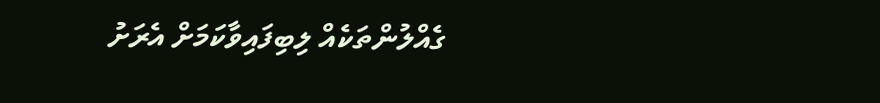ގެއްލުންތަކެއް ލިބިފައިވާކަމަށް އެރަށު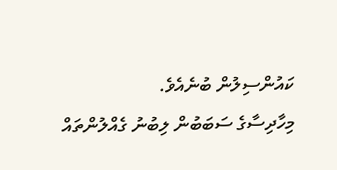ކައުންސިލުން ބުނެއެވެ.
މިހާދިސާގެ ސަބަބުން ލިބުނު ގެއްލުންތައް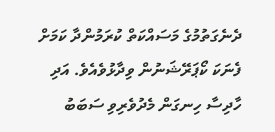ދެނެގަތުމުގެ މަސައްކަތް ކުރަމުންދާ ކަމަށް ފެނަކަ ކޯޕަރޭޝަނުން ވިދާޅުވެއެވެ. އަދި ހާދިސާ ހިނގަން މެދުވެރިވި ސަބަބު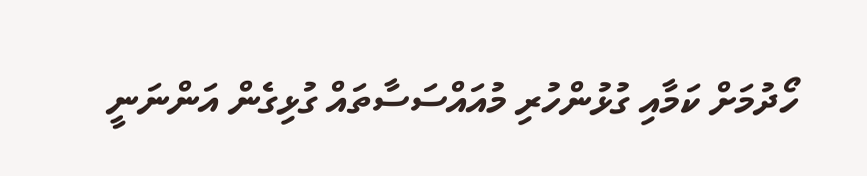ހޯދުމަށް ކަމާއި ގުޅުންހުރި މުއައްސަސާތައް ގުޅިގެން އަންނަނީ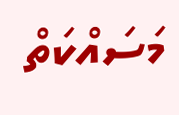މަސައްކަތް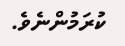ކުރަމުންނެވެ.